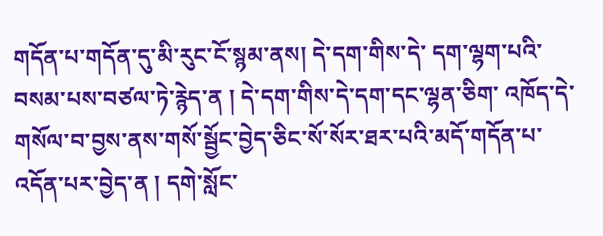གདོན་པ་གདོན་དུ་མི་རུང་ངོ་སྙམ་ནས། དེ་དག་གིས་དེ་ དག་ལྷག་པའི་བསམ་པས་བཙལ་ཏེ་རྙེད་ན ། དེ་དག་གིས་དེ་དག་དང་ལྷན་ཅིག་ འཁོད་དེ་གསོལ་བ་བྱས་ནས་གསོ་སྦྱོང་བྱེད་ཅིང་སོ་སོར་ཐར་པའི་མདོ་གདོན་པ་ འདོན་པར་བྱེད་ན ། དགེ་སློང་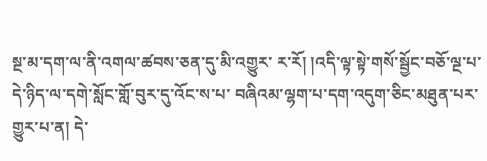སྔ་མ་དག་ལ་ནི་འགལ་ཚབས་ཅན་དུ་མི་འགྱུར་ ར་རོ། །འདི་ལྟ་སྟེ་གསོ་སྦྱོང་བཅོ་ལྔ་པ་དེ་ཉིད་ལ་དགེ་སློང་གློ་བུར་དུ་འོང་ས་པ་ བཞིའམ་ལྷག་པ་དག་འདུག་ཅིང་མཐུན་པར་གྱུར་པ་ན། དེ་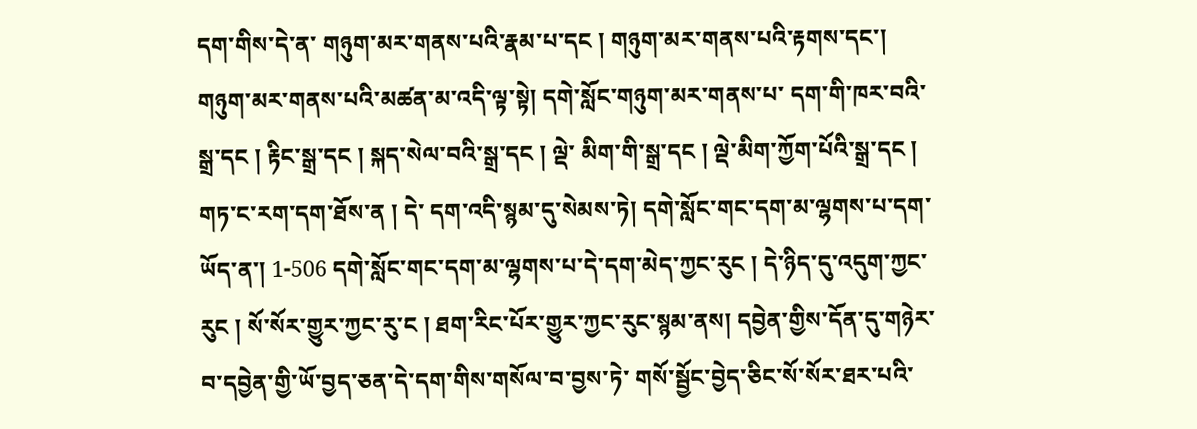དག་གིས་དེ་ན་ གཉུག་མར་གནས་པའི་རྣམ་པ་དང ། གཉུག་མར་གནས་པའི་རྟགས་དང་། གཉུག་མར་གནས་པའི་མཚན་མ་འདི་ལྟ་སྟེ། དགེ་སློང་གཉུག་མར་གནས་པ་ དག་གི་ཁར་བའི་སྒྲ་དང ། རྟིང་སྒྲ་དང ། སྐད་སེལ་བའི་སྒྲ་དང ། ལྡེ་ མིག་གི་སྒྲ་དང ། ལྡེ་མིག་ཀྱོག་པོའི་སྒྲ་དང ། གཏ་ང་རག་དག་ཐོས་ན ། དེ་ དག་འདི་སྙམ་དུ་སེམས་ཏེ། དགེ་སློང་གང་དག་མ་ལྷགས་པ་དག་ཡོད་ན་། 1-506 དགེ་སློང་གང་དག་མ་ལྷགས་པ་དེ་དག་མེད་ཀྱང་རུང ། དེ་ཉིད་དུ་འདུག་ཀྱང་ རུང ། སོ་སོར་གྱུར་ཀྱང་རུ་ང ། ཐག་རིང་པོར་གྱུར་ཀྱང་རུང་སྙམ་ནས། དབྱེན་གྱིས་དོན་དུ་གཉེར་བ་དབྱེན་གྱི་ཡོ་བྱད་ཅན་དེ་དག་གིས་གསོལ་བ་བྱས་ཏེ་ གསོ་སྦྱོང་བྱེད་ཅིང་སོ་སོར་ཐར་པའི་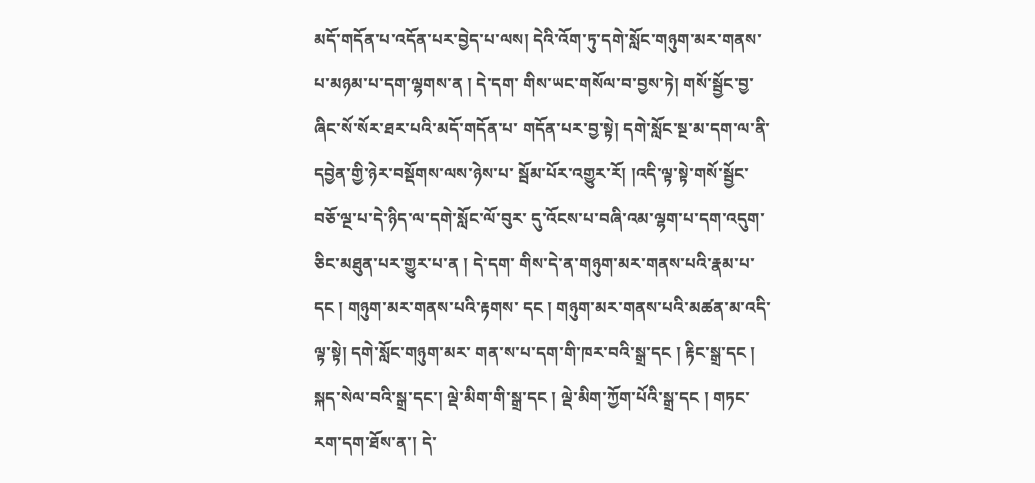མདོ་གདོན་པ་འདོན་པར་བྱེད་པ་ལས། དེའི་འོག་ཏུ་དགེ་སློང་གཉུག་མར་གནས་པ་མཉམ་པ་དག་ལྷགས་ན ། དེ་དག་ གིས་ཡང་གསོལ་བ་བྱས་ཏེ། གསོ་སྦྱོང་བྱ་ཞིང་སོ་སོར་ཐར་པའི་མདོ་གདོན་པ་ གདོན་པར་བྱ་སྟེ། དགེ་སློང་སྔ་མ་དག་ལ་ནི་དབྱེན་གྱི་ཉེར་བསྡོགས་ལས་ཉེས་པ་ སྦོམ་པོར་འགྱུར་རོ། །འདི་ལྟ་སྟེ་གསོ་སྦྱོང་བཅོ་ལྔ་པ་དེ་ཉིད་ལ་དགེ་སློང་ལོ་བུར་ དུ་འོངས་པ་བཞི་འམ་ལྷག་པ་དག་འདུག་ཅིང་མཐུན་པར་གྱུར་པ་ན ། དེ་དག་ གིས་དེ་ན་གཉུག་མར་གནས་པའི་རྣམ་པ་དང ། གཉུག་མར་གནས་པའི་རྟགས་ དང ། གཉུག་མར་གནས་པའི་མཚན་མ་འདི་ལྟ་སྟེ། དགེ་སློང་གཉུག་མར་ གན་ས་པ་དག་གི་ཁར་བའི་སྒྲ་དང ། རྟིང་སྒྲ་དང ། སྐད་སེལ་བའི་སྒྲ་དང་། ལྡེ་མིག་གི་སྒྲ་དང ། ལྡེ་མིག་ཀྱོག་པོའི་སྒྲ་དང ། གཏང་རག་དག་ཐོས་ན་། དེ་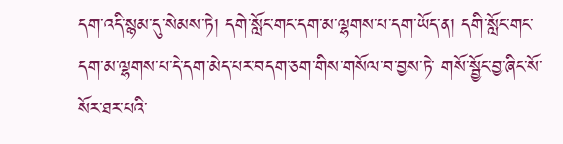དག་འདི་སྙམ་དུ་སེམས་ཏེ། དགེ་སློང་གང་དག་མ་ལྷགས་པ་དག་ཡོད་ན། དགི་སློང་གང་དག་མ་ལྷགས་པ་དེ་དག་མེད་པར་བདག་ཅག་གིས་གསོལ་བ་བྱས་ཏེ་ གསོ་སྦྱོང་བྱ་ཞིང་སོ་སོར་ཐར་པའི་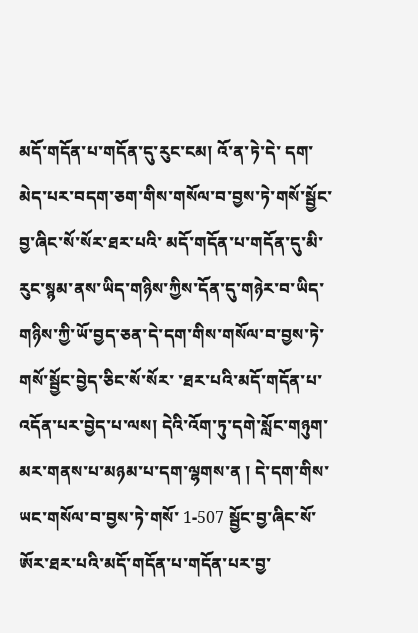མདོ་གདོན་པ་གདོན་དུ་རུང་ངམ། འོ་ན་ཏེ་དེ་ དག་མེད་པར་བདག་ཅག་གིས་གསོལ་བ་བྱས་ཏེ་གསོ་སྦྱོང་བྱ་ཞིང་སོ་སོར་ཐར་པའི་ མདོ་གདོན་པ་གདོན་དུ་མི་རུང་སྙམ་ནས་ཡིད་གཉིས་ཀྱིས་དོན་དུ་གཉེར་བ་ཡིད་ གཉིས་ཀྱི་ཡོ་བྱད་ཅན་དེ་དག་གིས་གསོལ་བ་བྱས་ཏེ་གསོ་སྦྱོང་བྱེད་ཅིང་སོ་སོར་ ་ཐར་པའི་མདོ་གདོན་པ་འདོན་པར་བྱེད་པ་ལས། དེའི་འོག་ཏུ་དགེ་སློང་གཉུག་ མར་གནས་པ་མཉམ་པ་དག་ལྷགས་ན ། དེ་དག་གིས་ཡང་གསོལ་བ་བྱས་ཏེ་གསོ་ 1-507 སྦྱོང་བྱ་ཞིང་སོ་ཨོར་ཐར་པའི་མདོ་གདོན་པ་གདོན་པར་བྱ་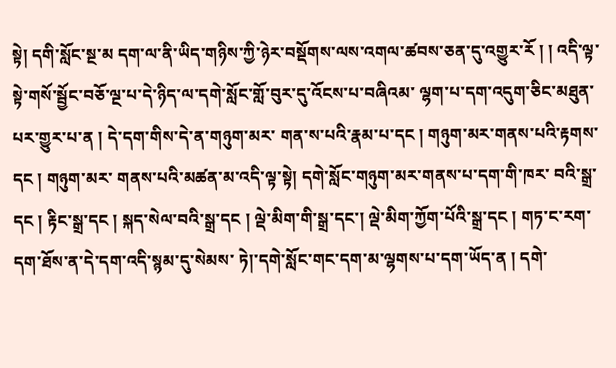སྟེ། དགི་སློང་སྔ་མ དག་ལ་ནི་ཡིད་གཉིས་ཀྱི་ཉེར་བསྡོགས་ལས་འགལ་ཚབས་ཅན་དུ་འགྱུར་རོ ། ། འདི་ལྟ་སྟེ་གསོ་སྦྱོང་བཅོ་ལྔ་པ་དེ་ཉིད་ལ་དགེ་སློང་གློ་བུར་དུ་འོངས་པ་བཞིའམ་ ལྷག་པ་དག་འདུག་ཅིང་མཐུན་པར་གྱུར་པ་ན ། དེ་དག་གིས་དེ་ན་གཉུག་མར་ གན་ས་པའི་རྣམ་པ་དང ། གཉུག་མར་གནས་པའི་རྟགས་དང ། གཉུག་མར་ གནས་པའི་མཚན་མ་འདི་ལྟ་སྟེ། དགེ་སློང་གཉུག་མར་གནས་པ་དག་གི་ཁར་ བའི་སྒྲ་དང ། རྟིང་སྒྲ་དང ། སྐད་སེལ་བའི་སྒྲ་དང ། ལྡེ་མིག་གི་སྒྲ་དང་། ལྡེ་མིག་ཀྱོག་པོའི་སྒྲ་དང ། གཏ་ང་རག་དག་ཐོས་ན་དེ་དག་འདི་སྙམ་དུ་སེམས་ ཏེ།་དགེ་སློང་གང་དག་མ་ལྷགས་པ་དག་ཡོད་ན ། དགེ་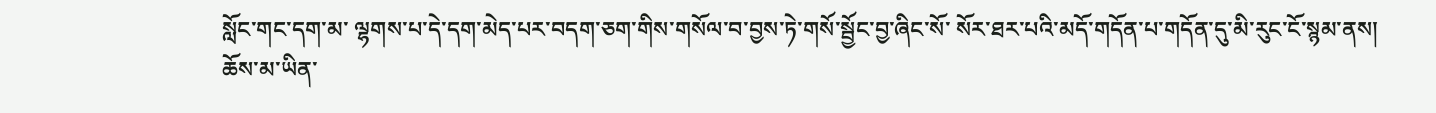སློང་གང་དག་མ་ ལྷགས་པ་དེ་དག་མེད་པར་བདག་ཅག་གིས་གསོལ་བ་བྱས་ཏེ་གསོ་སྦྱོང་བྱ་ཞིང་སོ་ སོར་ཐར་པའི་མདོ་གདོན་པ་གདོན་དུ་མི་རུང་ངོ་སྙམ་ནས། ཆོས་མ་ཡིན་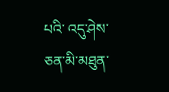པའི་ འདུ་ཤེས་ཅན་མི་མཐུན་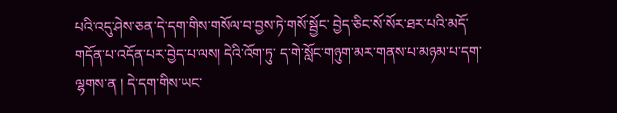པའི་འདུ་ཤེས་ཅན་དེ་དག་གིས་གསོལ་བ་བྱས་ཏེ་གསོ་སྦྱོང་ བྱེད་ཅིང་སོ་སོར་ཐར་པའི་མདོ་གདོན་པ་འདོན་པར་བྱེད་པ་ལས། དེའི་འོག་ཏུ་ ད་གེ་སློང་གཉུག་མར་གནས་པ་མཉམ་པ་དག་ལྷགས་ན ། དེ་དག་གིས་ཡང་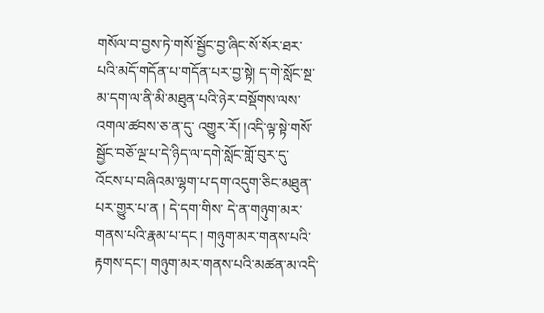གསོལ་བ་བྱས་ཏེ་གསོ་སྦྱོང་བྱ་ཞིང་སོ་སོར་ཐར་པའི་མདོ་གདོན་པ་གདོན་པར་བྱ་སྟེ། ད་གེ་སློང་སྔ་མ་དག་ལ་ནི་མི་མཐུན་པའི་ཉེར་བསྡོགས་ལས་འགལ་ཚབས་ཅ་ན་དུ་ འགྱུར་རོ། །འདི་ལྟ་སྟེ་གསོ་སྦྱོང་བཅོ་ལྔ་པ་དེ་ཉིད་ལ་དགེ་སློང་གློ་བུར་དུ་ འོངས་པ་བཞིའམ་ལྷག་པ་དག་འདུག་ཅིང་མཐུན་པར་གྱུར་པ་ན ། དེ་དག་གིས་ དེ་ན་གཉུག་མར་གནས་པའི་རྣམ་པ་དང ། གཉུག་མར་གནས་པའི་རྟགས་དང་། གཉུག་མར་གནས་པའི་མཚན་མ་འདི་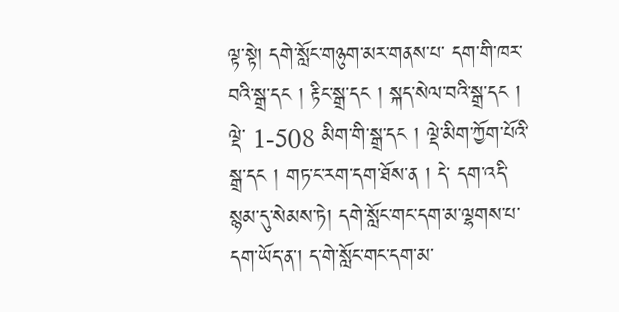ལྟ་སྟེ། དགེ་སློང་གཉུག་མར་གནས་པ་ དག་གི་ཁར་བའི་སྒྲ་དང ། རྟིང་སྒྲ་དང ། སྐད་སེལ་བའི་སྒྲ་དང ། ལྡེ་ 1-508 མིག་གི་སྒྲ་དང ། ལྡེ་མིག་ཀྱོག་པོའི་སྒྲ་དང ། གཏ་ང་རག་དག་ཐོས་ན ། དེ་ དག་འདི་སྙམ་དུ་སེམས་ཏེ། དགེ་སློང་གང་དག་མ་ལྷགས་པ་དག་ཡོད་ན་། ད་གེ་སློང་གང་དག་མ་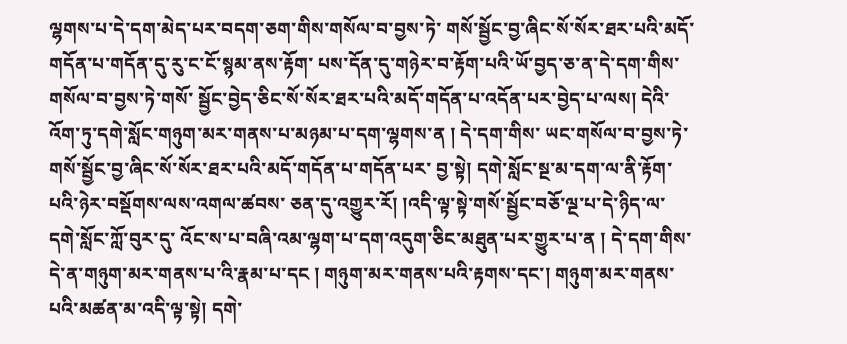ལྷགས་པ་དེ་དག་མེད་པར་བདག་ཅག་གིས་གསོལ་བ་བྱས་ཏེ་ གསོ་སྦྱོང་བྱ་ཞིང་སོ་སོར་ཐར་པའི་མདོ་གདོན་པ་གདོན་དུ་རུ་ང་ངོ་སྙམ་ནས་རྟོག་ པས་དོན་དུ་གཉེར་བ་རྟོག་པའི་ཡོ་བྱད་ཅ་ན་དེ་དག་གིས་གསོལ་བ་བྱས་ཏེ་གསོ་ སྦྱོང་བྱེད་ཅིང་སོ་སོར་ཐར་པའི་མདོ་གདོན་པ་འདོན་པར་བྱེད་པ་ལས། དེའི་ འོག་ཏུ་དགེ་སློང་གཉུག་མར་གནས་པ་མཉམ་པ་དག་ལྷགས་ན ། དེ་དག་གིས་ ཡང་གསོལ་བ་བྱས་ཏེ་གསོ་སྦྱོང་བྱ་ཞིང་སོ་སོར་ཐར་པའི་མདོ་གདོན་པ་གདོན་པར་ བྱ་སྟེ། དགེ་སློང་སྔ་མ་དག་ལ་ནི་རྟོག་པའི་ཉེར་བསྡོགས་ལས་འགལ་ཚབས་ ཅན་དུ་འགྱུར་རོ། །འདི་ལྟ་སྟེ་གསོ་སྦྱོང་བཅོ་ལྔ་པ་དེ་ཉིད་ལ་དགེ་སློང་ཀློ་བུར་དུ་ འོང་ས་པ་བཞི་འམ་ལྷག་པ་དག་འདུག་ཅིང་མཐུན་པར་གྱུར་པ་ན ། དེ་དག་གིས་ དེ་ན་གཉུག་མར་གནས་པ་འི་རྣམ་པ་དང ། གཉུག་མར་གནས་པའི་རྟགས་དང་། གཉུག་མར་གནས་པའི་མཚན་མ་འདི་ལྟ་སྟེ། དགེ་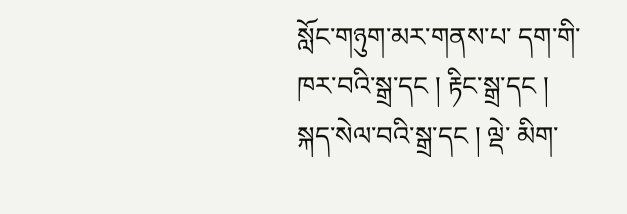སློང་གཉུག་མར་གནས་པ་ དག་གི་ཁར་བའི་སྒྲ་དང ། རྟིང་སྒྲ་དང ། སྐད་སེལ་བའི་སྒྲ་དང ། ལྡེ་ མིག་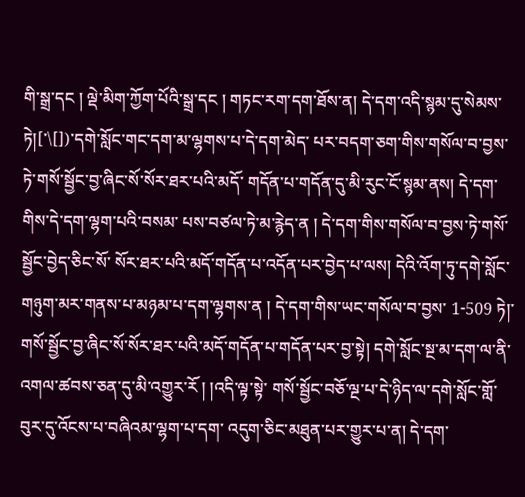གི་སྒྲ་དང ། ལྡེ་མིག་ཀྱོག་པོའི་སྒྲ་དང ། གཏང་རག་དག་ཐོས་ན། དེ་དག་འདི་སྙམ་དུ་སེམས་ཏེ།[་\[])་དགེ་སློང་གང་དག་མ་ལྷགས་པ་དེ་དག་མེད་ པར་བདག་ཅག་གིས་གསོལ་བ་བྱས་ཏེ་གསོ་སྦྱོང་བྱ་ཞིང་སོ་སོར་ཐར་པའི་མདོ་ གདོན་པ་གདོན་དུ་མི་རུང་ངོ་སྙམ་ནས། དེ་དག་གིས་དེ་དག་ལྷག་པའི་བསམ་ པས་བཙལ་ཏེ་མ་རྙེད་ན ། དེ་དག་གིས་གསོལ་བ་བྱས་ཏེ་གསོ་སྦྱོང་བྱེད་ཅིང་སོ་ སོར་ཐར་པའི་མདོ་གདོན་པ་འདོན་པར་བྱེད་པ་ལས། དེའི་འོག་ཏུ་དགེ་སློང་ གཉུག་མར་གནས་པ་མཉམ་པ་དག་ལྷགས་ན ། དེ་དག་གིས་ཡང་གསོལ་བ་བྱས་ 1-509 ཏེ།་གསོ་སྦྱོང་བྱ་ཞིང་སོ་སོར་ཐར་པའི་མདོ་གདོན་པ་གདོན་པར་བྱ་སྟེ། དགེ་སློང་སྔ་མ་དག་ལ་ནི་འགལ་ཚབས་ཅན་དུ་མི་འགྱུར་རོ ། །འདི་ལྟ་སྟེ་ གསོ་སྦྱོང་བཅོ་ལྔ་པ་དེ་ཉིད་ལ་དགེ་སློང་གློ་བུར་དུ་འོངས་པ་བཞིའམ་ལྷག་པ་དག་ འདུག་ཅིང་མཐུན་པར་གྱུར་པ་ན། དེ་དག་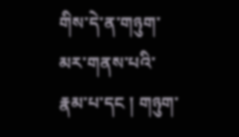གིས་དེ་ན་གཉུག་མར་གནས་པའི་ རྣམ་པ་དང ། གཉུག་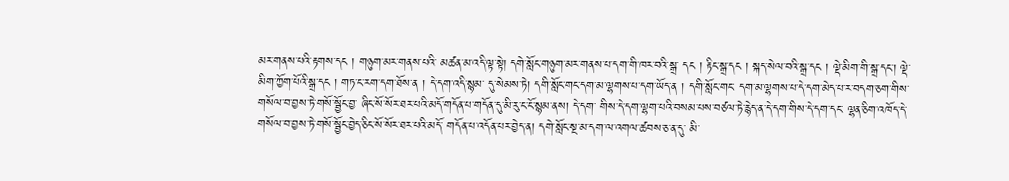མར་གནས་པའི་རྟགས་དང ། གཉུག་མར་གནས་པའི་ མཚན་མ་འདི་ལྟ་སྟེ། དགེ་སློང་གཉུག་མར་གནས་པ་དག་གི་ཁར་བའི་སྒྲ་ དང ། རྟིང་སྒྲ་དང ། སྐད་སེལ་བའི་སྒྲ་དང ། ལྡེ་མིག་གི་སྒྲ་དང་། ལྡེ་མིག་ཀྱོག་པོའི་སྒྲ་དང ། གཏ་ང་རག་དག་ཐོས་ན ། དེ་དག་འདི་སྙམ་ དུ་སེམས་ཏེ། དགི་སློང་གང་དག་མ་ལྷགས་པ་དག་ཡོད་ན ། དགི་སློང་གང་ དག་མ་ལྷགས་པ་དེ་དག་མེད་པ་ར་བདག་ཅག་གིས་གསོལ་བ་བྱས་ཏེ་གསོ་སྦྱོང་བྱ་ ཞིང་སོ་སོར་ཐར་པའི་མདོ་གདོན་པ་གདོན་དུ་མི་རུ་ང་ངོ་སྙམ་ནས། དེ་དག་ གིས་དེ་དག་ལྷག་པའི་བསམ་པས་བཙལ་ཏེ་རྙེད་ན་དེ་དག་གིས་དེ་དག་དང་ ལྷན་ཅིག་འཁོད་དེ་གསོལ་བ་བྱས་ཏེ་གསོ་སྦྱོང་བྱེད་ཅིང་སོ་སོར་ཐར་པའི་མདོ་ གདོན་པ་འདོན་པར་བྱེད་ན། དགེ་སློང་སྔ་མ་དག་ལ་འགལ་ཚབས་ཅ་ན་དུ་ མི་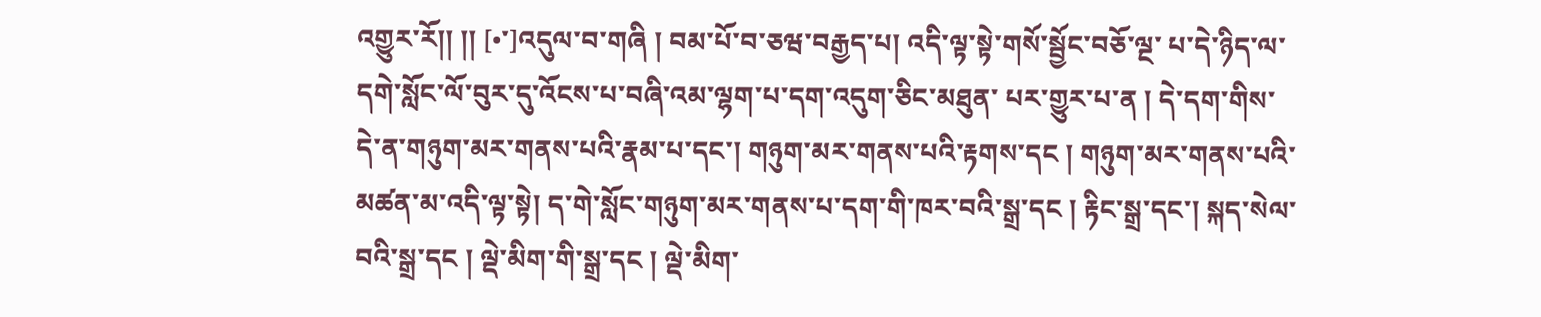འགྱུར་རོ།། །། [•་]འདུལ་བ་གཞི ། བམ་པོ་བ་ཅཝ་བརྒྱད་པ། འདི་ལྟ་སྟེ་གསོ་སྦྱོང་བཅོ་ལྔ་ པ་དེ་ཉིད་ལ་དགེ་སློང་ལོ་བུར་དུ་འོངས་པ་བཞི་འམ་ལྷག་པ་དག་འདུག་ཅིང་མཐུན་ པར་གྱུར་པ་ན ། དེ་དག་གིས་དེ་ན་གཉུག་མར་གནས་པའི་རྣམ་པ་དང་། གཉུག་མར་གནས་པའི་རྟགས་དང ། གཉུག་མར་གནས་པའི་མཚན་མ་འདི་ལྟ་སྟེ། ད་གེ་སློང་གཉུག་མར་གནས་པ་དག་གི་ཁར་བའི་སྒྲ་དང ། རྟིང་སྒྲ་དང་། སྐད་སེལ་བའི་སྒྲ་དང ། ལྡེ་མིག་གི་སྒྲ་དང ། ལྡེ་མིག་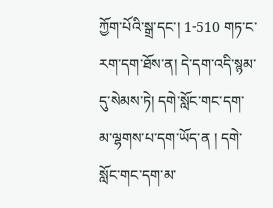ཀྱོག་པོའི་སྒྲ་དང་། 1-510 གཏ་ང་རག་དག་ཐོས་ན། དེ་དག་འདི་སྙམ་དུ་སེམས་ཏེ། དགེ་སློང་གང་དག་ མ་ལྷགས་པ་དག་ཡོད་ན ། དགེ་སློང་གང་དག་མ་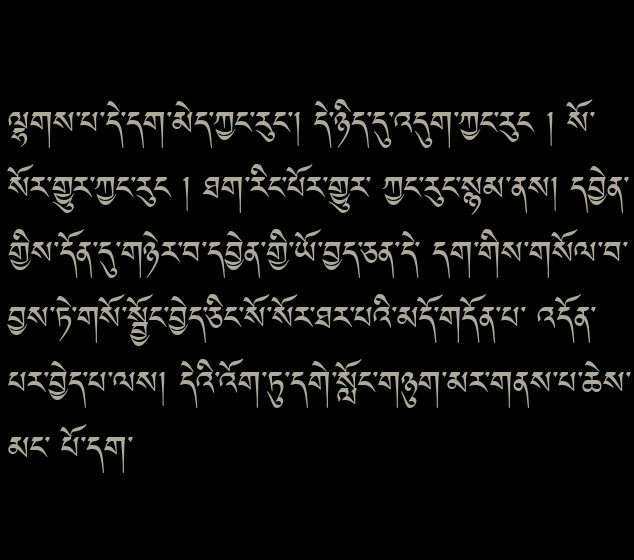ལྷགས་པ་དེ་དག་མེད་ཀྱང་རུང་། དེ་ཉིད་དུ་འདུག་ཀྱང་རུང ། སོ་སོར་གྱུར་ཀྱང་རུང ། ཐག་རིང་པོར་གྱུར་ ཀྱང་རུང་སྙམ་ནས། དབྱེན་གྱིས་དོན་དུ་གཉེར་བ་དབྱེན་གྱི་ཡོ་བྱད་ཅན་དེ་ དག་གིས་གསོལ་བ་བྱས་ཏེ་གསོ་སྦྱོང་བྱེད་ཅིང་སོ་སོར་ཐར་པའི་མདོ་གདོན་པ་ འདོན་པར་བྱེད་པ་ལས། དེའི་འོག་ཏུ་དགེ་སློང་གཉུག་མར་གནས་པ་ཆེས་མང་ པོ་དག་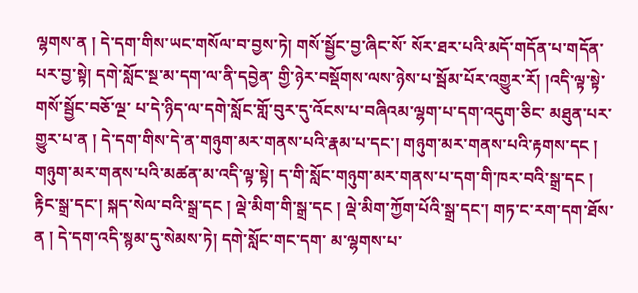ལྷགས་ན ། དེ་དག་གིས་ཡང་གསོལ་བ་བྱས་ཏེ། གསོ་སྦྱོང་བྱ་ཞིང་སོ་ སོར་ཐར་པའི་མདོ་གདོན་པ་གདོན་པར་བྱ་སྟེ། དགེ་སློང་སྔ་མ་དག་ལ་ནི་དབྱེན་ གྱི་ཉེར་བསྡོགས་ལས་ཉེས་པ་སྦོམ་པོར་འགྱུར་རོ། །འདི་ལྟ་སྟེ་གསོ་སྦྱོང་བཅོ་ལྔ་ པ་དེ་ཉིད་ལ་དགེ་སློང་གློ་བུར་དུ་འོངས་པ་བཞིའམ་ལྷག་པ་དག་འདུག་ཅིང་ མཐུན་པར་གྱུར་པ་ན ། དེ་དག་གིས་དེ་ན་གཉུག་མར་གནས་པའི་རྣམ་པ་དང་། གཉུག་མར་གནས་པའི་རྟགས་དང ། གཉུག་མར་གནས་པའི་མཚན་མ་འདི་ལྟ་སྟེ། ད་གི་སློང་གཉུག་མར་གནས་པ་དག་གི་ཁར་བའི་སྒྲ་དང ། རྟིང་སྒྲ་དང་། སྐད་སེལ་བའི་སྒྲ་དང ། ལྡེ་མིག་གི་སྒྲ་དང ། ལྡེ་མིག་ཀྱོག་པོའི་སྒྲ་དང་། གཏ་ང་རག་དག་ཐོས་ན ། དེ་དག་འདི་སྙམ་དུ་སེམས་ཏེ། དགེ་སློང་གང་དག་ མ་ལྷགས་པ་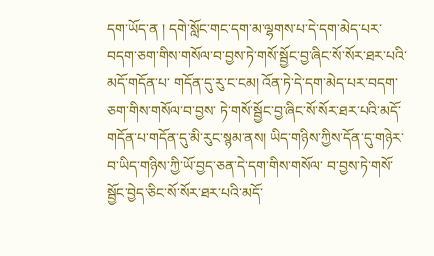དག་ཡོད་ན ། དགེ་སློང་གང་དག་མ་ལྷགས་པ་དེ་དག་མེད་པར་ བདག་ཅག་གིས་གསོལ་བ་བྱས་ཏེ་གསོ་སྦྱོང་བྱ་ཞིང་སོ་སོར་ཐར་པའི་མདོ་གདོན་པ་ གདོན་དུ་རུ་ང་ངམ། འོན་ཏེ་དེ་དག་མེད་པར་བདག་ཅག་གིས་གསོལ་བ་བྱས་ ཏེ་གསོ་སྦྱོང་བྱ་ཞིང་སོ་སོར་ཐར་པའི་མདོ་གདོན་པ་གདོན་དུ་མི་རུང་སྙམ་ནས། ཡིད་གཉིས་ཀྱིས་དོན་དུ་གཉེར་བ་ཡིད་གཉིས་ཀྱི་ཡོ་བྱད་ཅན་དེ་དག་གིས་གསོལ་ བ་བྱས་ཏེ་གསོ་སྦྱོང་བྱེད་ཅིང་སོ་སོར་ཐར་པའི་མདོ་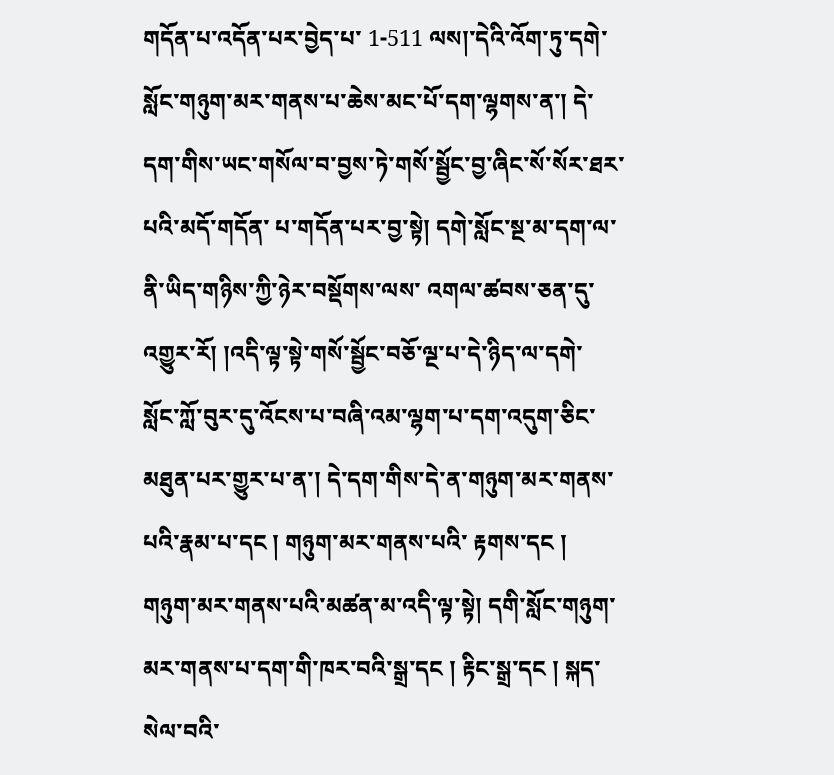གདོན་པ་འདོན་པར་བྱེད་པ་ 1-511 ལས།་དེའི་འོག་ཏུ་དགེ་སློང་གཉུག་མར་གནས་པ་ཆེས་མང་པོ་དག་ལྷགས་ན་། དེ་དག་གིས་ཡང་གསོལ་བ་བྱས་ཏེ་གསོ་སྦྱོང་བྱ་ཞིང་སོ་སོར་ཐར་པའི་མདོ་གདོན་ པ་གདོན་པར་བྱ་སྟེ། དགེ་སློང་སྔ་མ་དག་ལ་ནི་ཡིད་གཉིས་ཀྱི་ཉེར་བསྡོགས་ལས་ འགལ་ཚབས་ཅན་དུ་འགྱུར་རོ། །འདི་ལྟ་སྟེ་གསོ་སྦྱོང་བཅོ་ལྔ་པ་དེ་ཉིད་ལ་དགེ་ སློང་ཀློ་བུར་དུ་འོངས་པ་བཞི་འམ་ལྷག་པ་དག་འདུག་ཅིང་མཐུན་པར་གྱུར་པ་ན་། དེ་དག་གིས་དེ་ན་གཉུག་མར་གནས་པའི་རྣམ་པ་དང ། གཉུག་མར་གནས་པའི་ རྟགས་དང ། གཉུག་མར་གནས་པའི་མཚན་མ་འདི་ལྟ་སྟེ། དགི་སློང་གཉུག་ མར་གནས་པ་དག་གི་ཁར་བའི་སྒྲ་དང ། རྟིང་སྒྲ་དང ། སྐད་སེལ་བའི་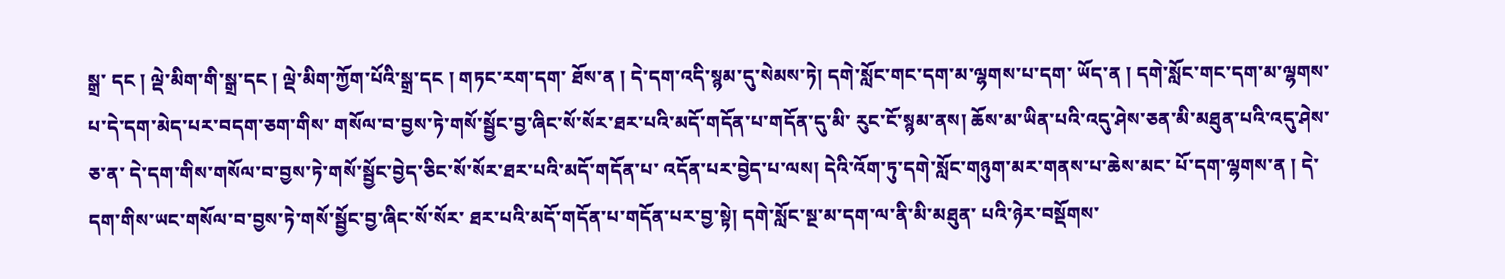སྒྲ་ དང ། ལྡེ་མིག་གི་སྒྲ་དང ། ལྡེ་མིག་ཀྱོག་པོའི་སྒྲ་དང ། གཏང་རག་དག་ ཐོས་ན ། དེ་དག་འདི་སྙམ་དུ་སེམས་ཏེ། དགེ་སློང་གང་དག་མ་ལྷགས་པ་དག་ ཡོད་ན ། དགེ་སློང་གང་དག་མ་ལྷགས་པ་དེ་དག་མེད་པར་བདག་ཅག་གིས་ གསོལ་བ་བྱས་ཏེ་གསོ་སྦྱོང་བྱ་ཞིང་སོ་སོར་ཐར་པའི་མདོ་གདོན་པ་གདོན་དུ་མི་ རུང་ངོ་སྙམ་ནས། ཆོས་མ་ཡིན་པའི་འདུ་ཤེས་ཅན་མི་མཐུན་པའི་འདུ་ཤེས་ཅ་ན་ དེ་དག་གིས་གསོལ་བ་བྱས་ཏེ་གསོ་སྦྱོང་བྱེད་ཅིང་སོ་སོར་ཐར་པའི་མདོ་གདོན་པ་ འདོན་པར་བྱེད་པ་ལས། དེའི་འོག་ཏུ་དགེ་སློང་གཉུག་མར་གནས་པ་ཆེས་མང་ པོ་དག་ལྷགས་ན ། དེ་དག་གིས་ཡང་གསོལ་བ་བྱས་ཏེ་གསོ་སྦྱོང་བྱ་ཞིང་སོ་སོར་ ཐར་པའི་མདོ་གདོན་པ་གདོན་པར་བྱ་སྟེ། དགེ་སློང་སྔ་མ་དག་ལ་ནི་མི་མཐུན་ པའི་ཉེར་བསྡོགས་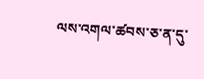ལས་འགལ་ཚབས་ཅ་ན་དུ་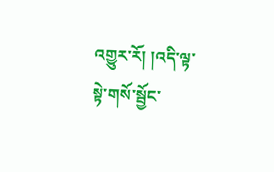འགྱུར་རོ། །འདི་ལྟ་སྟེ་གསོ་སྦྱོང་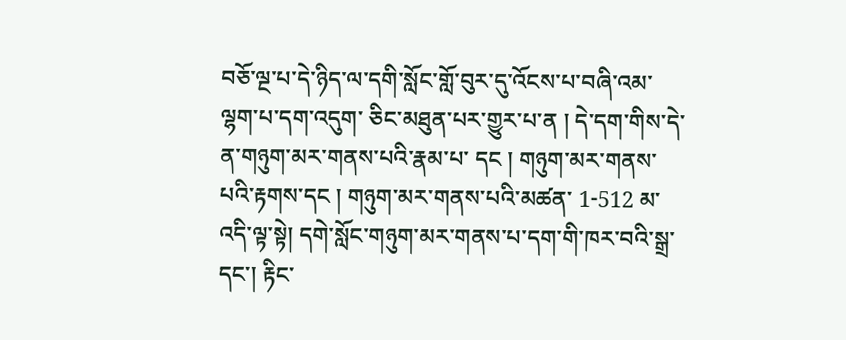བཅོ་ལྔ་པ་དེ་ཉིད་ལ་དགི་སློང་གློ་བུར་དུ་འོངས་པ་བཞི་འམ་ལྷག་པ་དག་འདུག་ ཅིང་མཐུན་པར་གྱུར་པ་ན ། དེ་དག་གིས་དེ་ན་གཉུག་མར་གནས་པའི་རྣམ་པ་ དང ། གཉུག་མར་གནས་པའི་རྟགས་དང ། གཉུག་མར་གནས་པའི་མཚན་ 1-512 མ་འདི་ལྟ་སྟེ། དགེ་སློང་གཉུག་མར་གནས་པ་དག་གི་ཁར་བའི་སྒྲ་དང་། རྟིང་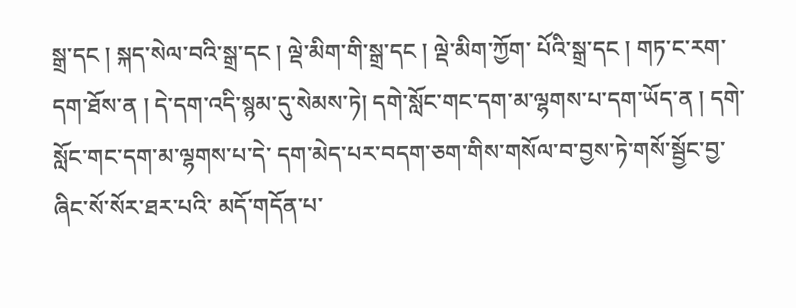སྒྲ་དང ། སྐད་སེལ་བའི་སྒྲ་དང ། ལྡེ་མིག་གི་སྒྲ་དང ། ལྡེ་མིག་ཀྱོག་ པོའི་སྒྲ་དང ། གཏ་ང་རག་དག་ཐོས་ན ། དེ་དག་འདི་སྙམ་དུ་སེམས་ཏེ། དགེ་སློང་གང་དག་མ་ལྷགས་པ་དག་ཡོད་ན ། དགེ་སློང་གང་དག་མ་ལྷགས་པ་དེ་ དག་མེད་པར་བདག་ཅག་གིས་གསོལ་བ་བྱས་ཏེ་གསོ་སྦྱོང་བྱ་ཞིང་སོ་སོར་ཐར་པའི་ མདོ་གདོན་པ་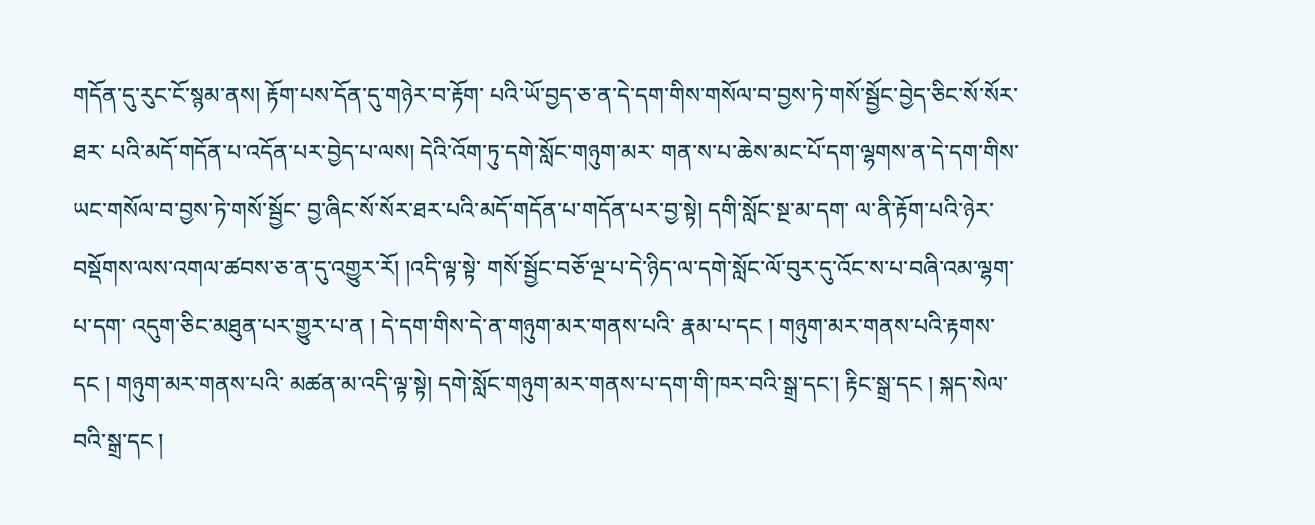གདོན་དུ་རུང་ངོ་སྙམ་ནས། རྟོག་པས་དོན་དུ་གཉེར་བ་རྟོག་ པའི་ཡོ་བྱད་ཅ་ན་དེ་དག་གིས་གསོལ་བ་བྱས་ཏེ་གསོ་སྦྱོང་བྱེད་ཅིང་སོ་སོར་ཐར་ པའི་མདོ་གདོན་པ་འདོན་པར་བྱེད་པ་ལས། དེའི་འོག་ཏུ་དགེ་སློང་གཉུག་མར་ གན་ས་པ་ཆེས་མང་པོ་དག་ལྷགས་ན་དེ་དག་གིས་ཡང་གསོལ་བ་བྱས་ཏེ་གསོ་སྦྱོང་ བྱ་ཞིང་སོ་སོར་ཐར་པའི་མདོ་གདོན་པ་གདོན་པར་བྱ་སྟེ། དགི་སློང་སྔ་མ་དག་ ལ་ནི་རྟོག་པའི་ཉེར་བསྡོགས་ལས་འགལ་ཚབས་ཅ་ན་དུ་འགྱུར་རོ། །འདི་ལྟ་སྟེ་ གསོ་སྦྱོང་བཅོ་ལྔ་པ་དེ་ཉིད་ལ་དགེ་སློང་ལོ་བུར་དུ་འོང་ས་པ་བཞི་འམ་ལྷག་པ་དག་ འདུག་ཅིང་མཐུན་པར་གྱུར་པ་ན ། དེ་དག་གིས་དེ་ན་གཉུག་མར་གནས་པའི་ རྣམ་པ་དང ། གཉུག་མར་གནས་པའི་རྟགས་དང ། གཉུག་མར་གནས་པའི་ མཚན་མ་འདི་ལྟ་སྟེ། དགེ་སློང་གཉུག་མར་གནས་པ་དག་གི་ཁར་བའི་སྒྲ་དང་། རྟིང་སྒྲ་དང ། སྐད་སེལ་བའི་སྒྲ་དང །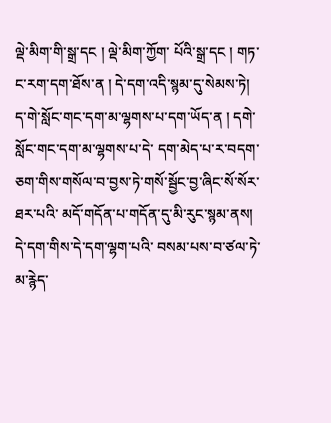ལྡེ་མིག་གི་སྒྲ་དང ། ལྡེ་མིག་ཀྱོག་ པོའི་སྒྲ་དང ། གཏ་ང་རག་དག་ཐོས་ན ། དེ་དག་འདི་སྙམ་དུ་སེམས་ཏེ། ད་གེ་སློང་གང་དག་མ་ལྷགས་པ་དག་ཡོད་ན ། དགེ་སློང་གང་དག་མ་ལྷགས་པ་དེ་ དག་མེད་པ་ར་བདག་ཅག་གིས་གསོལ་བ་བྱས་ཏེ་གསོ་སྦྱོང་བྱ་ཞིང་སོ་སོར་ཐར་པའི་ མདོ་གདོན་པ་གདོན་དུ་མི་རུང་སྙམ་ནས། དེ་དག་གིས་དེ་དག་ལྷག་པའི་ བསམ་པས་བ་ཙལ་ཏེ་མ་རྙེད་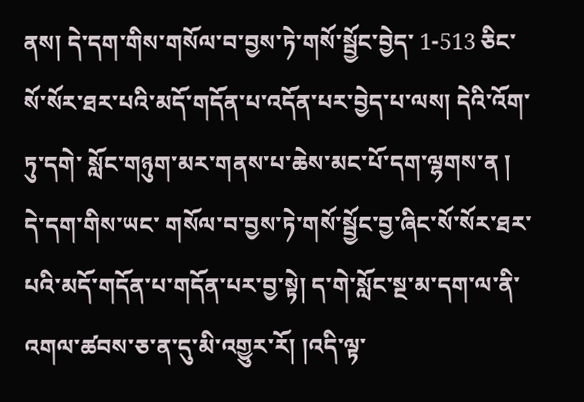ནས། དེ་དག་གིས་གསོལ་བ་བྱས་ཏེ་གསོ་སྦྱོང་བྱེད་ 1-513 ཅིང་སོ་སོར་ཐར་པའི་མདོ་གདོན་པ་འདོན་པར་བྱེད་པ་ལས། དེའི་འོག་ཏུ་དགེ་ སློང་གཉུག་མར་གནས་པ་ཆེས་མང་པོ་དག་ལྷགས་ན ། དེ་དག་གིས་ཡང་ གསོལ་བ་བྱས་ཏེ་གསོ་སྦྱོང་བྱ་ཞིང་སོ་སོར་ཐར་པའི་མདོ་གདོན་པ་གདོན་པར་བྱ་སྟེ། ད་གེ་སློང་སྔ་མ་དག་ལ་ནི་འགལ་ཚབས་ཅ་ན་དུ་མི་འགྱུར་རོ། །འདི་ལྟ་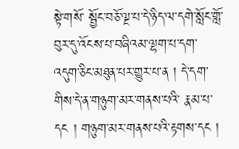སྟེ་གསོ་ སྦྱོང་བཅོ་ལྔ་པ་དེ་ཉིད་ལ་དགེ་སློང་གློ་བུར་དུ་འོངས་པ་བཞིའམ་ལྷག་པ་དག་ འདུག་ཅིང་མཐུན་པར་གྱུར་པ་ན ། དེ་དག་གིས་དེ་ན་གཉུག་མར་གནས་པའི་ རྣམ་པ་དང ། གཉུག་མར་གནས་པའི་རྟགས་དང །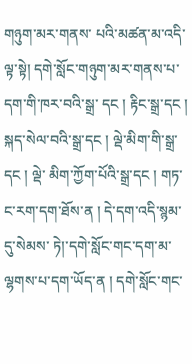གཉུག་མར་གནས་ པའི་མཚན་མ་འདི་ལྟ་སྟེ། དགེ་སློང་གཉུག་མར་གནས་པ་དག་གི་ཁར་བའི་སྒྲ་ དང ། རྟིང་སྒྲ་དང ། སྐད་སེལ་བའི་སྒྲ་དང ། ལྡེ་མིག་གི་སྒྲ་དང ། ལྡེ་ མིག་ཀྱོག་པོའི་སྒྲ་དང ། གཏ་ང་རག་དག་ཐོས་ན ། དེ་དག་འདི་སྙམ་དུ་སེམས་ ཏེ།་དགེ་སློང་གང་དག་མ་ལྷགས་པ་དག་ཡོད་ན ། དགེ་སློང་གང་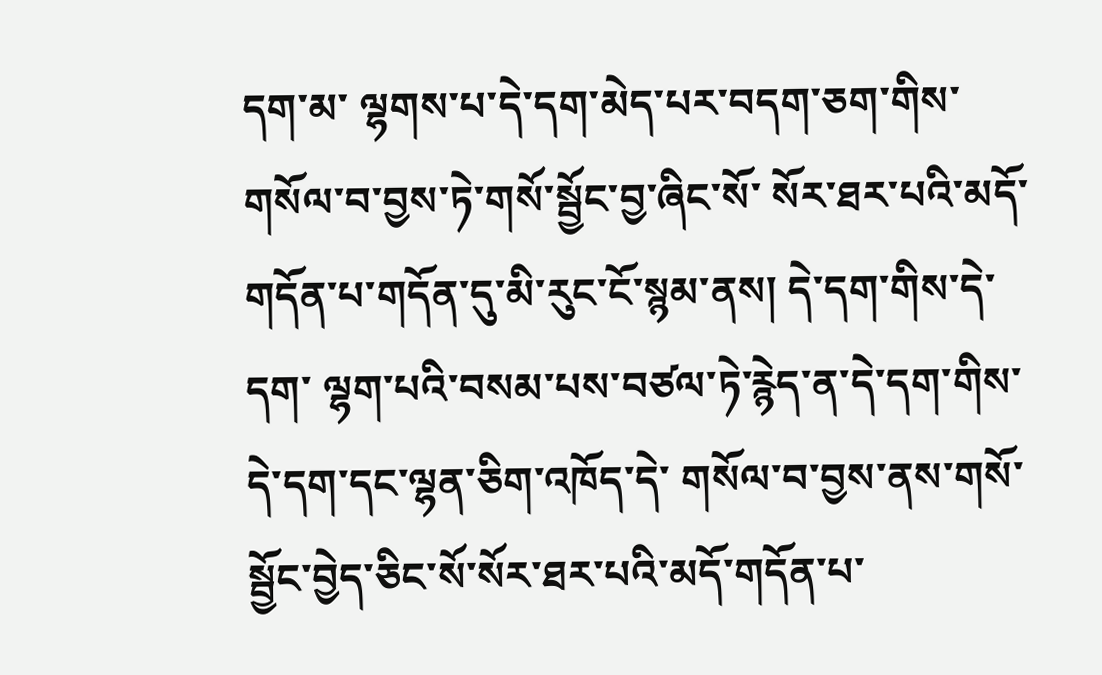དག་མ་ ལྷགས་པ་དེ་དག་མེད་པར་བདག་ཅག་གིས་གསོལ་བ་བྱས་ཏེ་གསོ་སྦྱོང་བྱ་ཞིང་སོ་ སོར་ཐར་པའི་མདོ་གདོན་པ་གདོན་དུ་མི་རུང་ངོ་སྙམ་ནས། དེ་དག་གིས་དེ་དག་ ལྷག་པའི་བསམ་པས་བཙལ་ཏེ་རྙེད་ན་དེ་དག་གིས་དེ་དག་དང་ལྷན་ཅིག་འཁོད་དེ་ གསོལ་བ་བྱས་ནས་གསོ་སྦྱོང་བྱེད་ཅིང་སོ་སོར་ཐར་པའི་མདོ་གདོན་པ་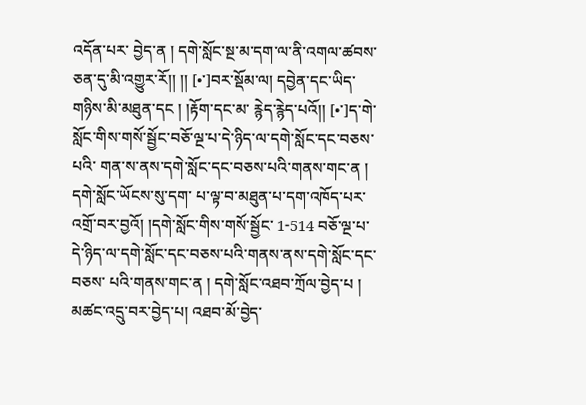འདོན་པར་ བྱེད་ན ། དགེ་སློང་སྔ་མ་དག་ལ་ནི་འགལ་ཚབས་ཅན་དུ་མི་འགྱུར་རོ།། །། [•་]བར་སྡོམ་ལ། དབྱེན་དང་ཡིད་གཉིས་མི་མཐུན་དང ། །རྟོག་དང་མ་ རྙེད་རྙེད་པའོ།། [•་]ད་གེ་སློང་གིས་གསོ་སྦྱོང་བཅོ་ལྔ་པ་དེ་ཉིད་ལ་དགེ་སློང་དང་བཅས་པའི་ གན་ས་ནས་དགེ་སློང་དང་བཅས་པའི་གནས་གང་ན ། དགེ་སློང་ཡོངས་སུ་དག་ པ་ལྟ་བ་མཐུན་པ་དག་འཁོད་པར་འགྲོ་བར་བྱའོ། །དགེ་སློང་གིས་གསོ་སྦྱོང་ 1-514 བཅོ་ལྔ་པ་དེ་ཉིད་ལ་དགེ་སློང་དང་བཅས་པའི་གནས་ནས་དགེ་སློང་དང་བཅས་ པའི་གནས་གང་ན ། དགེ་སློང་འཐབ་ཀྲོལ་བྱེད་པ ། མཚང་འདྲུ་བར་བྱེད་པ། འཐབ་མོ་བྱེད་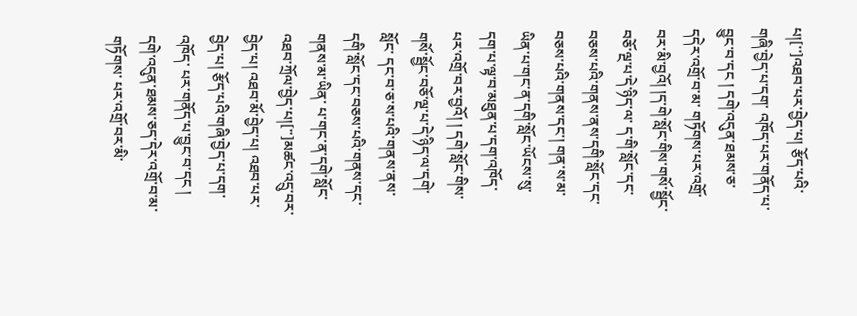པ།[་་]འཐབ་པར་བྱེད་པ། རྩོད་པའི་གཞི་བྱེད་པ་དག་ འཁོད་པར་གནོད་པ་བྱུང་བ་དང ། དགེ་འདུན་ཐམས་ཅ་དདེར་འགྲོ་བ་མ་ གཏོགས་པར་འགྲོ་བར་མི་བྱའོ། །ད་གེ་སློང་གིས་གསོ་སྦྱོང་བཅོ་ལྔ་པ་དེ་ཉིད་ལ་ ད་གི་སློང་དང་བཅས་པའི་གནས་ནས་དགི་སློང་དང་བཅས་པའི་གནས་དང་། གན་ས་མ་ཡིན་པ་གང་ན་དགི་སློང་ཡོངས་སུ་དག་པ་ལྟ་བ་མཐུན་པ་དག་འཁོད་ པར་འགྲོ་བར་བྱའོ། ། དགེ་སློང་གིས་གསོ་སྦྱོང་བཅོ་ལྔ་པ་དེ་ཉིད་ལ་དགེ་སློང་ དང་བ་ཅ་ས་པའི་གནས་ནས་དགི་སློང་དང་བཅས་པའི་གནས་དང་གནས་མ་ཡིན་ པ་གང་ན་དགེ་སློང་འཐབ་ཀྲོལ་བྱེད་པ།[་་]མཚང་འདྲུ་བར་བྱེད་པ། འཐབ་མོ་བྱེད་པ། འཐབ་པར་བྱེད་པ། རྩོད་པའི་གཞི་བྱེད་པ་དག་འཁོད་ པར་གནོད་པ་བྱུང་བ་དང ། དགེ་འདུན་ཐམས་ཅད་དེར་འགྲོ་བ་མ་གཏོགས་ པར་འགྲོ་བར་མི་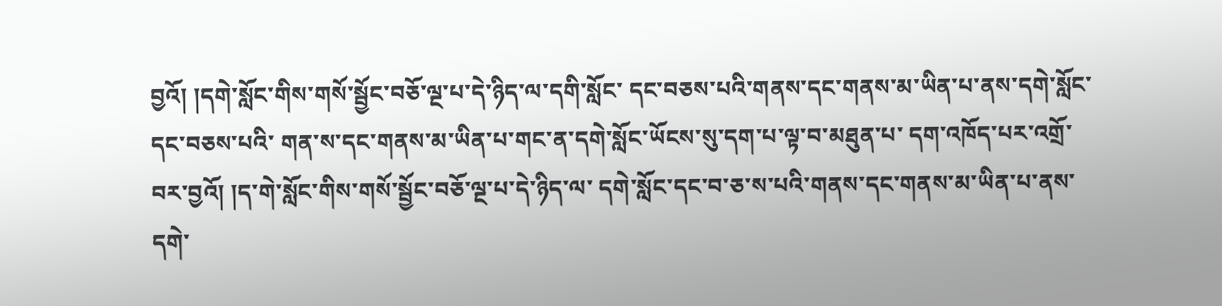བྱའོ། །དགེ་སློང་གིས་གསོ་སྦྱོང་བཅོ་ལྔ་པ་དེ་ཉིད་ལ་དགི་སློང་ དང་བཅས་པའི་གནས་དང་གནས་མ་ཡིན་པ་ནས་དགེ་སློང་དང་བཅས་པའི་ གན་ས་དང་གནས་མ་ཡིན་པ་གང་ན་དགེ་སློང་ཡོངས་སུ་དག་པ་ལྟ་བ་མཐུན་པ་ དག་འཁོད་པར་འགྲོ་བར་བྱའོ། །ད་གེ་སློང་གིས་གསོ་སྦྱོང་བཅོ་ལྔ་པ་དེ་ཉིད་ལ་ དགེ་སློང་དང་བ་ཅ་ས་པའི་གནས་དང་གནས་མ་ཡིན་པ་ནས་དགེ་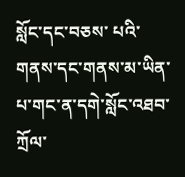སློང་དང་བཅས་ པའི་གནས་དང་གནས་མ་ཡིན་པ་གང་ན་དགེ་སློང་འཐབ་ཀྲོལ་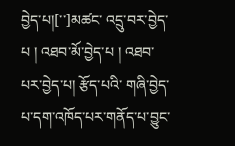བྱེད་པ།[་་]མཚང་ འདྲུ་བར་བྱེད་པ ། འཐབ་མོ་བྱེད་པ ། འཐབ་པར་བྱེད་པ། རྩོད་པའི་ གཞི་བྱེད་པ་དག་འཁོད་པར་གནོད་པ་བྱུང་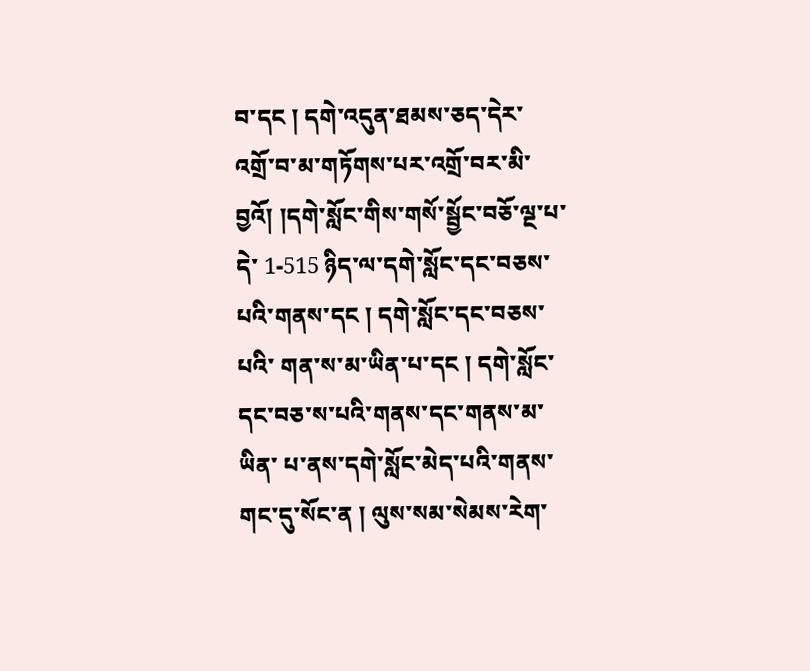བ་དང ། དགེ་འདུན་ཐམས་ཅད་དེར་ འགྲོ་བ་མ་གཏོགས་པར་འགྲོ་བར་མི་བྱའོ། །དགེ་སློང་གིས་གསོ་སྦྱོང་བཅོ་ལྔ་པ་དེ་ 1-515 ཉིད་ལ་དགེ་སློང་དང་བཅས་པའི་གནས་དང ། དགེ་སློང་དང་བཅས་པའི་ གན་ས་མ་ཡིན་པ་དང ། དགེ་སློང་དང་བཅ་ས་པའི་གནས་དང་གནས་མ་ཡིན་ པ་ནས་དགེ་སློང་མེད་པའི་གནས་གང་དུ་སོང་ན ། ལུས་སམ་སེམས་རེག་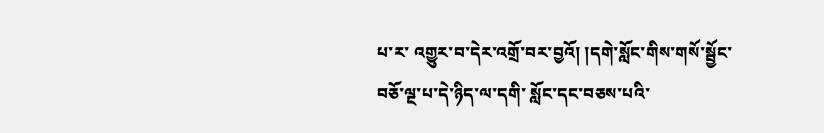པ་ར་ འགྱུར་བ་དེར་འགྲོ་བར་བྱའོ། །དགེ་སློང་གིས་གསོ་སྦྱོང་བཅོ་ལྔ་པ་དེ་ཉིད་ལ་དགི་ སློང་དང་བཅས་པའི་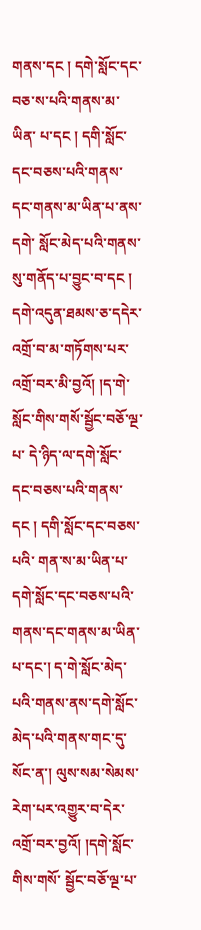གནས་དང ། དགེ་སློང་དང་བཅ་ས་པའི་གནས་མ་ཡིན་ པ་དང ། དགི་སློང་དང་བཅས་པའི་གནས་དང་གནས་མ་ཡིན་པ་ནས་དགེ་ སློང་མེད་པའི་གནས་སུ་གནོད་པ་བྱུང་བ་དང ། དགེ་འདུན་ཐམས་ཅ་དདེར་ འགྲོ་བ་མ་གཏོགས་པར་འགྲོ་བར་མི་བྱའོ། །ད་གེ་སློང་གིས་གསོ་སྦྱོང་བཅོ་ལྔ་པ་ དེ་ཉིད་ལ་དགེ་སློང་དང་བཅས་པའི་གནས་དང ། དགི་སློང་དང་བཅས་པའི་ གན་ས་མ་ཡིན་པ་དགེ་སློང་དང་བཅས་པའི་གནས་དང་གནས་མ་ཡིན་པ་དང་། ད་གེ་སློང་མེད་པའི་གནས་ནས་དགེ་སློང་མེད་པའི་གནས་གང་དུ་སོང་ན་། ལུས་སམ་སེམས་རེག་པར་འགྱུར་བ་དེར་འགྲོ་བར་བྱའོ། །དགེ་སློང་གིས་གསོ་ སྦྱོང་བཅོ་ལྔ་པ་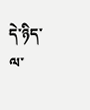དེ་ཉིད་ལ་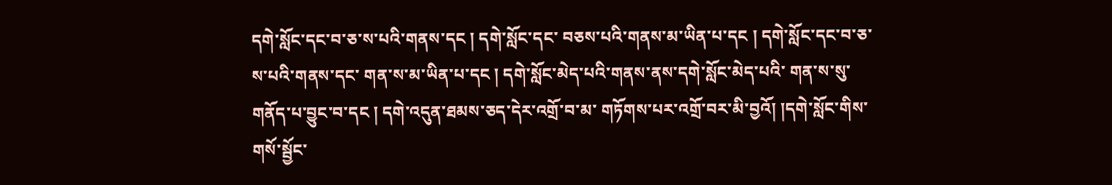དགེ་སློང་དང་བ་ཅ་ས་པའི་གནས་དང ། དགེ་སློང་དང་ བཅས་པའི་གནས་མ་ཡིན་པ་དང ། དགེ་སློང་དང་བ་ཅ་ས་པའི་གནས་དང་ གན་ས་མ་ཡིན་པ་དང ། དགེ་སློང་མེད་པའི་གནས་ནས་དགེ་སློང་མེད་པའི་ གན་ས་སུ་གནོད་པ་བྱུང་བ་དང ། དགེ་འདུན་ཐམས་ཅད་དེར་འགྲོ་བ་མ་ གཏོགས་པར་འགྲོ་བར་མི་བྱའོ། །དགེ་སློང་གིས་གསོ་སྦྱོང་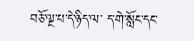བཅོ་ལྔ་པ་དེ་ཉིད་ལ་ ད་གེ་སློང་དང་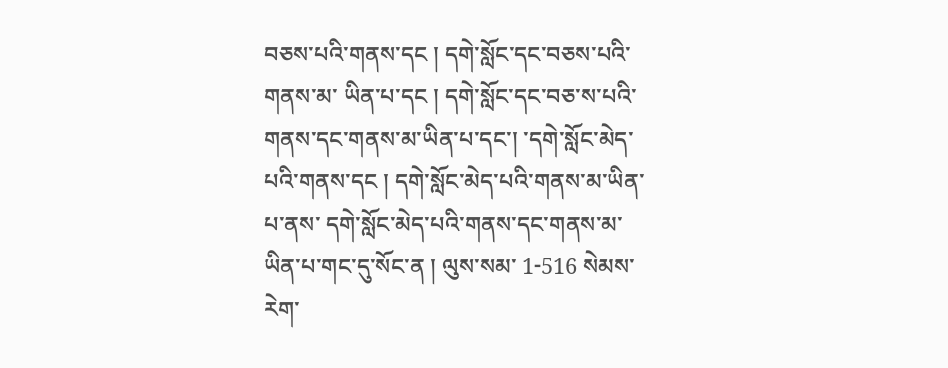བཅས་པའི་གནས་དང ། དགེ་སློང་དང་བཅས་པའི་གནས་མ་ ཡིན་པ་དང ། དགེ་སློང་དང་བཅ་ས་པའི་གནས་དང་གནས་མ་ཡིན་པ་དང་། ་དགེ་སློང་མེད་པའི་གནས་དང ། དགེ་སློང་མེད་པའི་གནས་མ་ཡིན་པ་ནས་ དགེ་སློང་མེད་པའི་གནས་དང་གནས་མ་ཡིན་པ་གང་དུ་སོང་ན ། ལུས་སམ་ 1-516 སེམས་རེག་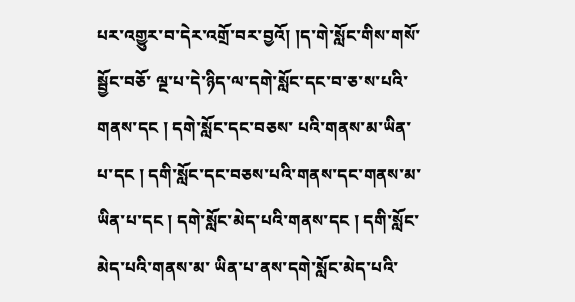པར་འགྱུར་བ་དེར་འགྲོ་བར་བྱའོ། །ད་གེ་སློང་གིས་གསོ་སྦྱོང་བཅོ་ ལྔ་པ་དེ་ཉིད་ལ་དགེ་སློང་དང་བ་ཅ་ས་པའི་གནས་དང ། དགེ་སློང་དང་བཅས་ པའི་གནས་མ་ཡིན་པ་དང ། དགི་སློང་དང་བཅས་པའི་གནས་དང་གནས་མ་ ཡིན་པ་དང ། དགེ་སློང་མེད་པའི་གནས་དང ། དགི་སློང་མེད་པའི་གནས་མ་ ཡིན་པ་ནས་དགེ་སློང་མེད་པའི་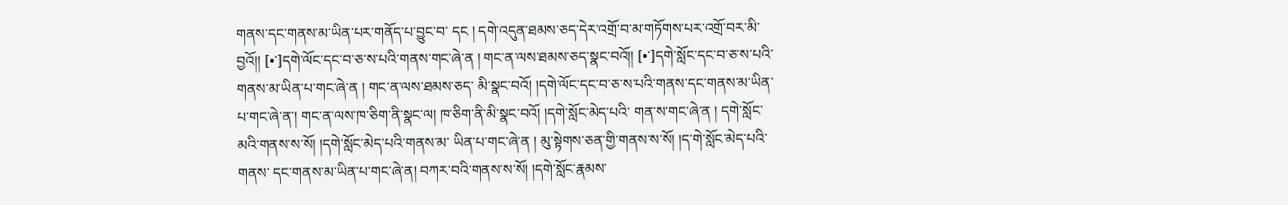གནས་དང་གནས་མ་ཡིན་པར་གནོད་པ་བྱུང་བ་ དང ། དགེ་འདུན་ཐམས་ཅད་དེར་འགྲོ་བ་མ་གཏོགས་པར་འགྲོ་བར་མི་བྱའོ།། [•་]དགེ་ལོང་དང་བ་ཅ་ས་པའི་གནས་གང་ཞེ་ན ། གང་ན་ལས་ཐམས་ཅད་སྣང་བའོ།། [•་]དགེ་སློང་དང་བ་ཅ་ས་པའི་གནས་མ་ཡིན་པ་གང་ཞེ་ན ། གང་ན་ལས་ཐམས་ཅད་ མི་སྣང་བའོ། །དགེ་ལོང་དང་བ་ཅ་ས་པའི་གནས་དང་གནས་མ་ཡིན་པ་གང་ཞེ་ན་། གང་ན་ལས་ཁ་ཅིག་ནི་སྣང་ལ། ཁ་ཅིག་ནི་མི་སྣང་བའོ། །དགེ་སློང་མེད་པའི་ གན་ས་གང་ཞེ་ན ། དགེ་སློང་མའི་གནས་ས་སོ། །དགེ་སློང་མེད་པའི་གནས་མ་ ཡིན་པ་གང་ཞེ་ན ། མུ་སྟེགས་ཅན་གྱི་གནས་ས་སོ། །ད་གེ་སློང་མེད་པའི་གནས་ དང་གནས་མ་ཡིན་པ་གང་ཞེ་ན། བཀར་བའི་གནས་ས་སོ། །དགེ་སློང་རྣམས་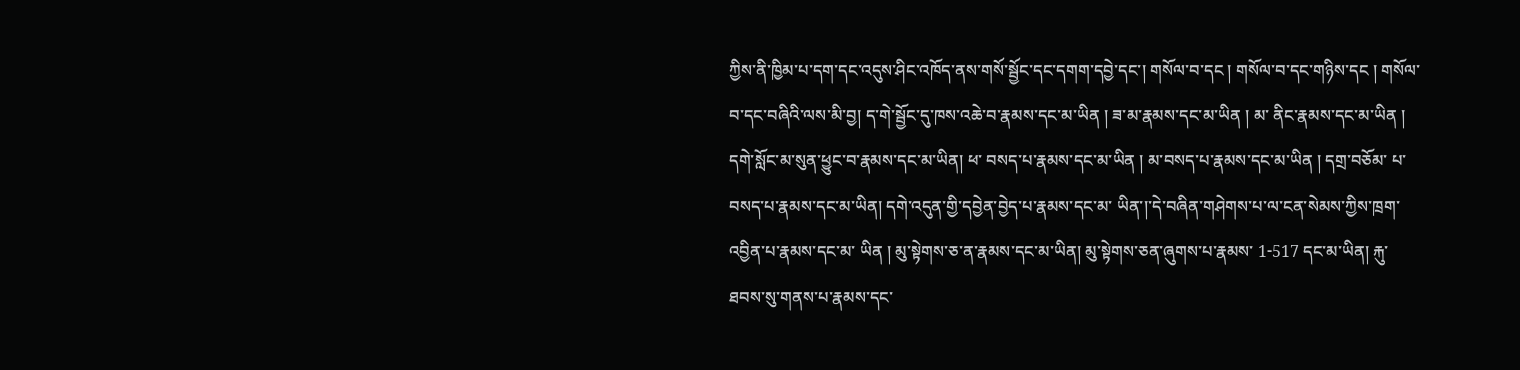ཀྱིས་ནི་ཁྱིམ་པ་དག་དང་འདུས་ཤིང་འཁོད་ནས་གསོ་སྦྱོང་དང་དགག་དབྱེ་དང་། གསོལ་བ་དང ། གསོལ་བ་དང་གཉིས་དང ། གསོལ་བ་དང་བཞིའི་ལས་མི་བྱ། ད་གེ་སྦྱོང་དུ་ཁས་འཆེ་བ་རྣམས་དང་མ་ཡིན ། ཟ་མ་རྣམས་དང་མ་ཡིན ། མ་ ནིང་རྣམས་དང་མ་ཡིན ། དགེ་སློང་མ་སུན་ཕྱུང་བ་རྣམས་དང་མ་ཡིན། ཕ་ བསད་པ་རྣམས་དང་མ་ཡིན ། མ་བསད་པ་རྣམས་དང་མ་ཡིན ། དགྲ་བཅོམ་ པ་བསད་པ་རྣམས་དང་མ་ཡིན། དགེ་འདུན་གྱི་དབྱེན་བྱེད་པ་རྣམས་དང་མ་ ཡིན་།་དེ་བཞིན་གཤེགས་པ་ལ་ངན་སེམས་ཀྱིས་ཁྲག་འབྱིན་པ་རྣམས་དང་མ་ ཡིན ། མུ་སྟེགས་ཅ་ན་རྣམས་དང་མ་ཡིན། མུ་སྟེགས་ཅན་ཞུགས་པ་རྣམས་ 1-517 དང་མ་ཡིན། རྐུ་ཐབས་སུ་གནས་པ་རྣམས་དང་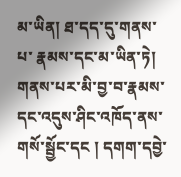མ་ཡིན། ཐ་དད་དུ་གནས་པ་ རྣམས་དང་མ་ཡིན་ཏེ། གནས་པར་མི་བྱ་བ་རྣམས་དང་འདུས་ཤིང་འཁོད་ནས་ གསོ་སྦྱོང་དང ། དགག་དབྱེ་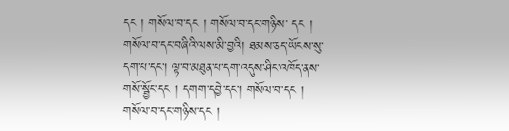དང ། གསོལ་བ་དང ། གསོལ་བ་དང་གཉིས་ དང ། གསོལ་བ་དང་བཞིའི་ལས་མི་བྱའི། ཐམས་ཅད་ཡོངས་སུ་དག་པ་དང་། ལྟ་བ་མཐུན་པ་དག་འདུས་ཤིང་འཁོད་ནས་གསོ་སྦྱོང་དང ། དགག་དབྱེ་དང་། གསོལ་བ་དང ། གསོལ་བ་དང་གཉིས་དང །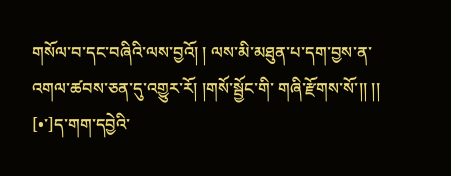གསོལ་བ་དང་བཞིའི་ལས་བྱའོ། ། ལས་མི་མཐུན་པ་དག་བྱས་ན་འགལ་ཚབས་ཅན་དུ་འགྱུར་རོ། །གསོ་སྦྱོང་གི་ གཞི་རྫོགས་སོ་།། །། [•་]ད་གག་དབྱེའི་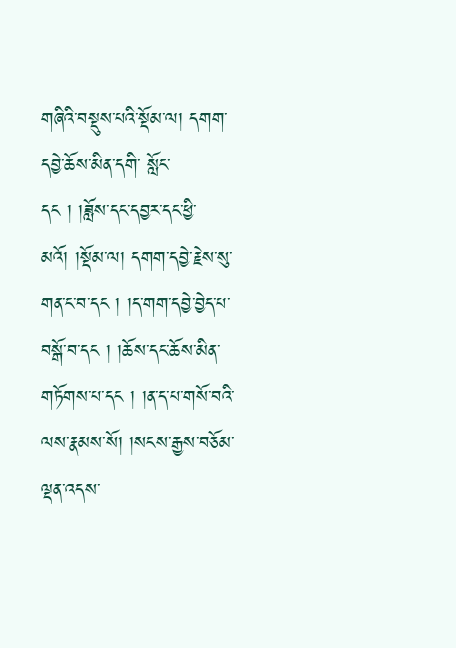གཞིའི་བསྡུས་པའི་སྡོམ་ལ། དགག་དབྱེ་ཆོས་མིན་དགི་ སློང་དང ། །ཟློས་དང་དབྱར་དང་ཕྱི་མའོ། །སྡོམ་ལ། དགག་དབྱེ་རྗེས་སུ་ གན་ང་བ་དང ། །ད་གག་དབྱེ་བྱེད་པ་བསྒོ་བ་དང ། །ཆོས་དང་ཆོས་མིན་ གཏོགས་པ་དང ། །ན་ད་པ་གསོ་བའི་ལས་རྣམས་སོ། །སངས་རྒྱས་བཅོམ་ ལྡན་འདས་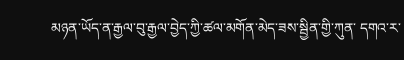མཉན་ཡོད་ན་རྒྱལ་བུ་རྒྱལ་བྱེད་ཀྱི་ཚལ་མགོན་མེད་ཟས་སྦྱིན་གྱི་ཀུན་ དགའ་ར་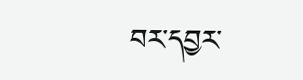བར་དབྱར་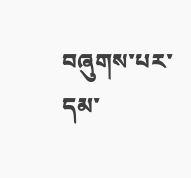བཞུགས་པར་དམ་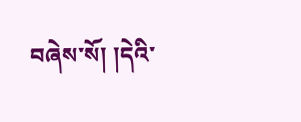བཞེས་སོ། །དེའི་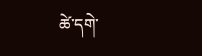ཚེ་དགེ་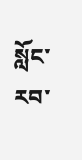སློང་རབ་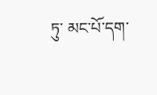ཏུ་ མང་པོ་དག་